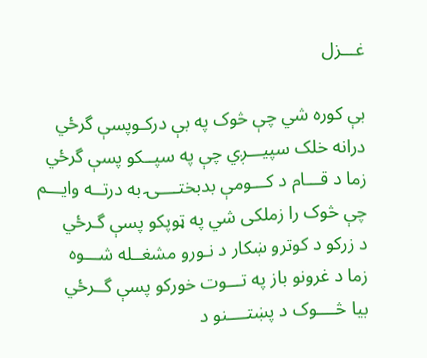غـــزل

بې کوره شي چې څوک په بې درکـوپسې گرځي
درانه خلک سپیـــږي چې په سپــکو پسې گرځي
زما د قـــام د کـــومې بدبختــــۍ به درتــه وايـــم
چې څوک را زملکى شي په ټوپکو پسې گـرځي
د زرکو د کوترو ښکار د نـورو مشغــله شـــوه
زما د غرونو باز په تـــوت خورکو پسې گــرځي
بيا څــــوک د پښتــــنو د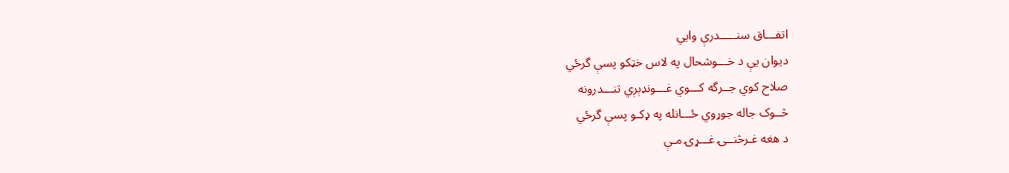اتفـــاق سنـــــدرې وايي
ديوان يې د خـــوشحال په لاس خټکو پسې گرځي
صلاح کوي جــرگه کـــوي غـــونډېږي تنـــدرونه
څــوک جاله جوړوي ځـــانله په ډکـو پسې گرځي
د هغه غـرڅنــۍ غـــړۍ مـې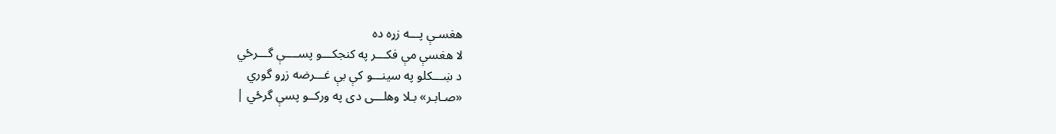هغسـې پـــه زړه ده
لا هغسې مې فکـــر په کنجکـــو پســــې گـــرځي
د ښـــکلو په سينـــو کې بې غـــرضه زړو گوري
«صـابـر» بـلا وهلـــى دى په ورکــو پسې گرځي |